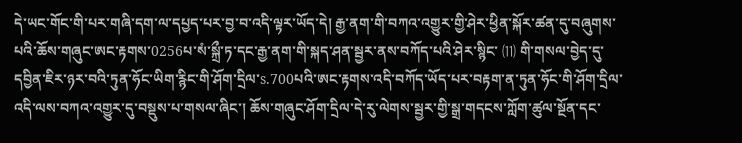དེ་ཡང་གོང་གི་པར་གཞི་དག་ལ་དཔྱད་པར་བྱ་བ་འདི་ལྟར་ཡོད་དེ། རྒྱ་ནག་གི་བཀའ་འགྱུར་གྱི་ཤེར་ཕྱིན་སྐོར་ཚན་དུ་བཞུགས་པའི་ཆོས་གཞུང་ཨང་རྟགས་0256པ་སཾ་སྐྲྀ་ཏ་དང་རྒྱ་ནག་གི་སྐད་ཤན་སྦྱར་ནས་བཀོད་པའི་ཤེར་སྙིང་ ⑾ གི་གསལ་བྱེད་དུ་དབྱིན་ཇིར་ཉར་བའི་ཏུན་ཧོང་ཡིག་རྙིང་གི་ཤོག་དྲིལ་s.700པའི་ཨང་རྟགས་འདི་བཀོད་ཡོད་པར་བརྟག་ན་ཏུན་ཧོང་གི་ཤོག་དྲིལ་འདི་ལས་བཀའ་འགྱུར་དུ་བསྡུས་པ་གསལ་ཞིང་། ཆོས་གཞུང་ཤོག་དྲིལ་དེ་རུ་ལེགས་སྦྱར་གྱི་སྒྲ་གདངས་ཀློག་ཚུལ་སྔོན་དང་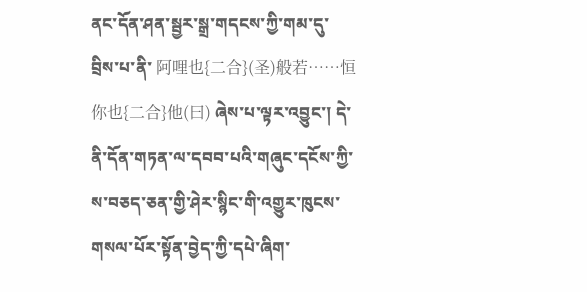ནང་དོན་ཤན་སྦྱར་སྒྲ་གདངས་ཀྱི་གམ་དུ་བྲིས་པ་ནི་ 阿哩也{二合}(圣)般若……恒你也{二合}他(曰) ཞེས་པ་ལྟར་འབྱུང་། དེ་ནི་དོན་གཏན་ལ་དབབ་པའི་གཞུང་དངོས་ཀྱི་ས་བཅད་ཅན་གྱི་ཤེར་སྙིང་གི་འགྱུར་ཁུངས་གསལ་པོར་སྟོན་བྱེད་ཀྱི་དཔེ་ཞིག་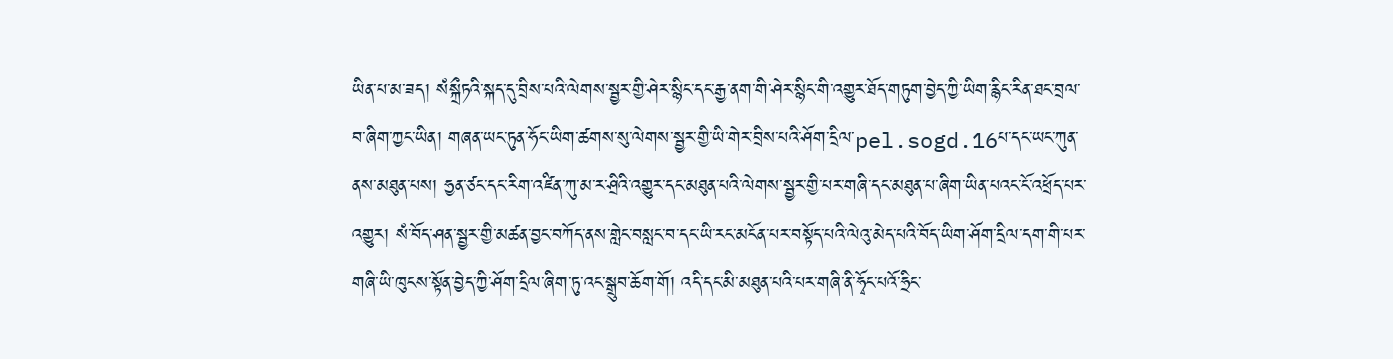ཡིན་པ་མ་ཟད། སཾསྐྲྀཏའི་སྐད་དུ་བྲིས་པའི་ལེགས་སྦྱར་གྱི་ཤེར་སྙིང་དང་རྒྱ་ནག་གི་ཤེར་སྙིང་གི་འགྱུར་ཐོད་གཏུག་བྱེད་ཀྱི་ཡིག་རྙིང་རིན་ཐང་བྲལ་བ་ཞིག་ཀྱང་ཡིན། གཞན་ཡང་ཏུན་ཧོང་ཡིག་ཚགས་སུ་ལེགས་སྦྱར་གྱི་ཡི་གེར་བྲིས་པའི་ཤོག་དྲིལ་pel.sogd.16པ་དང་ཡང་ཀུན་ནས་མཐུན་པས། ཧྱན་ཙང་དང་རིག་འཛིན་ཀུ་མ་ར་ཤྲིའི་འགྱུར་དང་མཐུན་པའི་ལེགས་སྦྱར་གྱི་པར་གཞི་དང་མཐུན་པ་ཞིག་ཡིན་པའང་ངོ་འཕྲོད་པར་འགྱུར། སཾ་བོད་ཤན་སྦྱར་གྱི་མཚན་བྱང་བཀོད་ནས་གླེང་བསླང་བ་དང་ཡི་རང་མངོན་པར་བསྟོད་པའི་ལེའུ་མེད་པའི་བོད་ཡིག་ཤོག་དྲིལ་དག་གི་པར་གཞི་ཡི་ཁུངས་སྟོན་བྱེད་ཀྱི་ཤོག་དྲིལ་ཞིག་ཏུ་འང་སྒྲུབ་ཆོག་གོ། འདི་དང་མི་མཐུན་པའི་པར་གཞི་ནི་ཧྭོང་པའོ་ཧྲིང་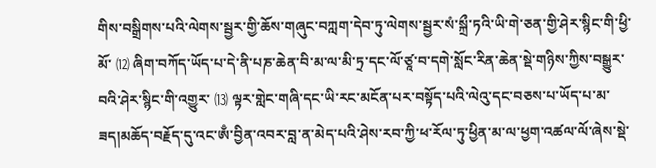གིས་བསྒྲིགས་པའི་ལེགས་སྦྱར་གྱི་ཆོས་གཞུང་བཀླག་དེབ་ཏུ་ལེགས་སྦྱར་སཾ་སྐྲྀ་ཏའི་ཡི་གེ་ཅན་གྱི་ཤེར་སྙིང་གི་ཕྱི་མོ་ ⑿ ཞིག་བཀོད་ཡོད་པ་དེ་ནི་པཎ་ཆེན་བི་མ་ལ་མི་ཏྲ་དང་ལོ་ཙཱ་བ་དགེ་སློང་རིན་ཆེན་སྡེ་གཉིས་ཀྱིས་བསྒྱུར་བའི་ཤེར་སྙིང་གི་འགྱུར་ ⒀ ལྟར་གླེང་གཞི་དང་ཡི་རང་མངོན་པར་བསྟོད་པའི་ལེའུ་དང་བཅས་པ་ཡོད་པ་མ་ཟད།མཆོད་བརྗོད་དུ་འང་ཨྃ་བྱིན་འབར་བླ་ན་མེད་པའི་ཤེས་རབ་ཀྱི་ཕ་རོལ་ཏུ་ཕྱིན་མ་ལ་ཕྱག་འཚལ་ལོ་ཞེས་སྡེ་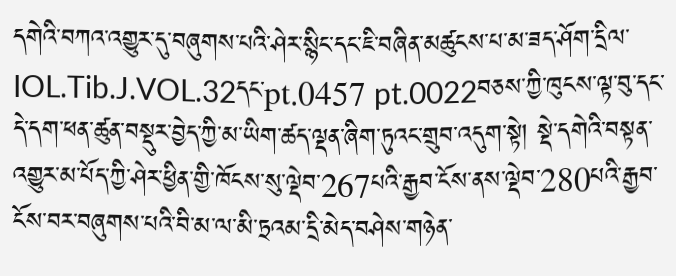དགེའི་བཀའ་འགྱུར་དུ་བཞུགས་པའི་ཤེར་སྙིང་དང་ཇི་བཞིན་མཚུངས་པ་མ་ཟད་ཤོག་དྲིལ་IOL.Tib.J.VOL.32དང་pt.0457 pt.0022བཅས་ཀྱི་ཁུངས་ལྟ་བུ་དང་དེ་དག་ཕན་ཚུན་བསྡུར་བྱེད་ཀྱི་མ་ཡིག་ཚད་ལྡན་ཞིག་ཏུའང་གྲུབ་འདུག་སྟེ། སྡེ་དགེའི་བསྟན་འགྱུར་མ་པོད་ཀྱི་ཤེར་ཕྱིན་གྱི་ཁོངས་སུ་ལྡེབ་267པའི་རྒྱབ་ངོས་ནས་ལྡེབ་280པའི་རྒྱབ་ངོས་བར་བཞུགས་པའི་བི་མ་ལ་མི་ཏྲའམ་དྲི་མེད་བཤེས་གཉེན་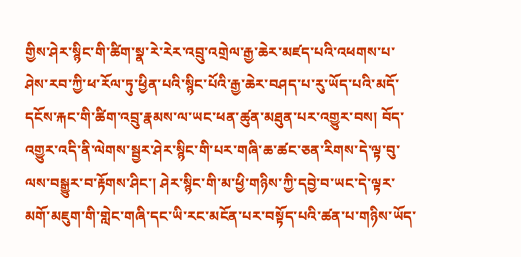གྱིས་ཤེར་སྙིང་གི་ཚིག་སྣ་རེ་རེར་འབྲུ་འགྲེལ་རྒྱ་ཆེར་མཛད་པའི་འཕགས་པ་ཤེས་རབ་ཀྱི་ཕ་རོལ་ཏུ་ཕྱིན་པའི་སྙིང་པོའི་རྒྱ་ཆེར་བཤད་པ་རུ་ཡོད་པའི་མདོ་དངོས་རྐང་གི་ཚིག་འབྲུ་རྣམས་ལ་ཡང་ཕན་ཚུན་མཐུན་པར་འགྱུར་བས། བོད་འགྱུར་འདི་ནི་ལེགས་སྦྱར་ཤེར་སྙིང་གི་པར་གཞི་ཆ་ཚང་ཅན་རིགས་དེ་ལྟ་བུ་ལས་བསྒྱུར་བ་རྟོགས་ཤིང་། ཤེར་སྙིང་གི་མ་ཕྱི་གཉིས་ཀྱི་དབྱེ་བ་ཡང་དེ་ལྟར་མགོ་མཇུག་གི་གླེང་གཞི་དང་ཡི་རང་མངོན་པར་བསྟོད་པའི་ཚན་པ་གཉིས་ཡོད་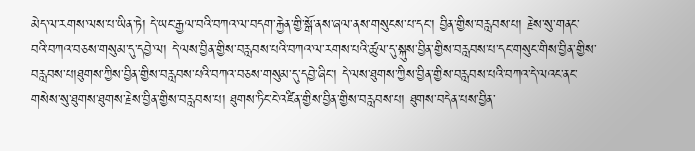མེད་ལ་རགས་ལས་པ་ཡིན་ཏེ། དེ་ཡང་རྒྱལ་བའི་བཀའ་ལ་བདག་རྐྱེན་གྱི་སྒོ་ནས་ཞལ་ནས་གསུངས་པ་དང་། བྱིན་གྱིས་བརླབས་པ། རྗེས་སུ་གནང་བའི་བཀའ་བཅས་གསུམ་དུ་དབྱེ་ལ། དེ་ལས་བྱིན་གྱིས་བརླབས་པའི་བཀའ་ལ་རགས་པའི་ཚུལ་དུ་སྐུས་བྱིན་གྱིས་བརླབས་པ་དང་གསུང་གིས་བྱིན་གྱིས་བརླབས་པ།ཐུགས་ཀྱིས་བྱིན་གྱིས་བརླབས་པའི་བཀའ་བཅས་གསུམ་དུ་དབྱེ་ཞིང་། དེ་ལས་ཐུགས་ཀྱིས་བྱིན་གྱིས་བརླབས་པའི་བཀའ་དེ་ལའང་ནང་གསེས་སུ་ཐུགས་ཐུགས་རྗེས་བྱིན་གྱིས་བརླབས་པ། ཐུགས་ཏིང་ངེ་འཛིན་གྱིས་བྱིན་གྱིས་བརླབས་པ། ཐུགས་བདེན་པས་བྱིན་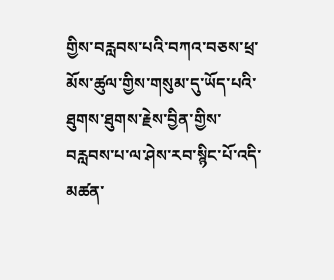གྱིས་བརླབས་པའི་བཀའ་བཅས་ཕྲ་མོས་ཚུལ་གྱིས་གསུམ་དུ་ཡོད་པའི་ཐུགས་ཐུགས་རྗེས་བྱིན་གྱིས་བརླབས་པ་ལ་ཤེས་རབ་སྙིང་པོ་འདི་མཚན་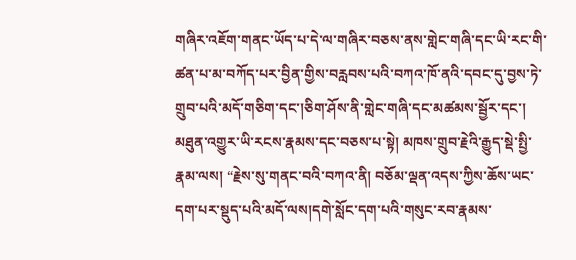གཞིར་འཇོག་གནང་ཡོད་པ་དེ་ལ་གཞིར་བཅས་ནས་གླེང་གཞི་དང་ཡི་རང་གི་ཚན་པ་མ་བཀོད་པར་བྱིན་གྱིས་བརླབས་པའི་བཀའ་ཁོ་ནའི་དབང་དུ་བྱས་ཏེ་གྲུབ་པའི་མདོ་གཅིག་དང་།ཅིག་ཤོས་ནི་གླེང་གཞི་དང་མཚམས་སྦྱོར་དང་། མཐུན་འགྱུར་ཡི་རངས་རྣམས་དང་བཅས་པ་སྟེ། མཁས་གྲུབ་རྗེའི་རྒྱུད་སྡེ་སྤྱི་རྣམ་ལས། “རྗེས་སུ་གནང་བའི་བཀའ་ནི། བཅོམ་ལྡན་འདས་ཀྱིས་ཆོས་ཡང་དག་པར་སྡུད་པའི་མདོ་ལས།དགེ་སློང་དག་པའི་གསུང་རབ་རྣམས་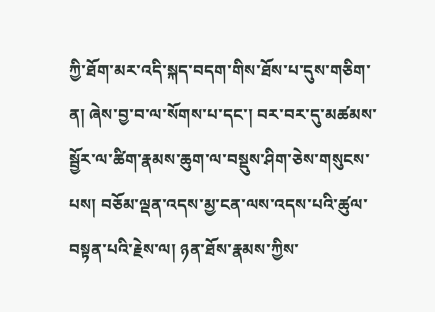ཀྱི་ཐོག་མར་འདི་སྐད་བདག་གིས་ཐོས་པ་དུས་གཅིག་ན། ཞེས་བྱ་བ་ལ་སོགས་པ་དང་། བར་བར་དུ་མཚམས་སྦྱོར་ལ་ཚིག་རྣམས་ཆུག་ལ་བསྡུས་ཤིག་ཅེས་གསུངས་པས། བཅོམ་ལྡན་འདས་མྱ་ངན་ལས་འདས་པའི་ཚུལ་བསྟན་པའི་རྗེས་ལ། ཉན་ཐོས་རྣམས་ཀྱིས་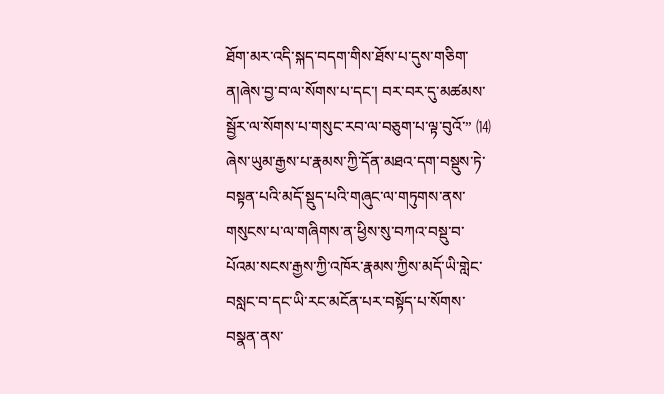ཐོག་མར་འདི་སྐད་བདག་གིས་ཐོས་པ་དུས་གཅིག་ན།ཞེས་བྱ་བ་ལ་སོགས་པ་དང་། བར་བར་དུ་མཚམས་སྦྱོར་ལ་སོགས་པ་གསུང་རབ་ལ་བཅུག་པ་ལྟ་བུའོ་” ⒁ ཞེས་ཡུམ་རྒྱས་པ་རྣམས་ཀྱི་དོན་མཐའ་དག་བསྡུས་ཏེ་བསྟན་པའི་མདོ་སྡུད་པའི་གཞུང་ལ་གཏུགས་ནས་གསུངས་པ་ལ་གཞིགས་ན་ཕྱིས་སུ་བཀའ་བསྡུ་བ་པོའམ་སངས་རྒྱས་ཀྱི་འཁོར་རྣམས་ཀྱིས་མདོ་ཡི་གླེང་བསླང་བ་དང་ཡི་རང་མངོན་པར་བསྟོད་པ་སོགས་བསྣན་ནས་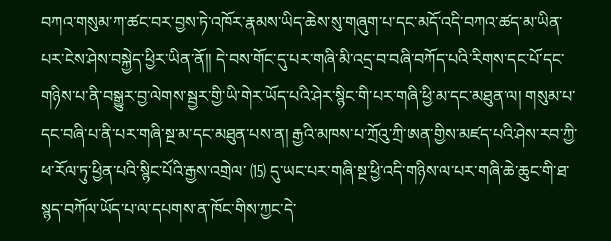བཀའ་གསུམ་ཀ་ཚང་བར་བྱས་ཏེ་འཁོར་རྣམས་ཡིད་ཆེས་སུ་གཞུག་པ་དང་མདོ་འདི་བཀའ་ཚད་མ་ཡིན་པར་ངེས་ཤེས་བསྐྱེད་ཕྱིར་ཡིན་ནོ།། དེ་བས་གོང་དུ་པར་གཞི་མི་འདྲ་བ་བཞི་བཀོད་པའི་རིགས་དང་པོ་དང་གཉིས་པ་ནི་བསྒྱུར་བྱ་ལེགས་སྦྱར་གྱི་ཡི་གེར་ཡོད་པའི་ཤེར་སྙིང་གི་པར་གཞི་ཕྱི་མ་དང་མཐུན་ལ། གསུམ་པ་དང་བཞི་པ་ནི་པར་གཞི་སྔ་མ་དང་མཐུན་པས་ན། རྒྱའི་མཁས་པ་ཀྲོའུ་ཀྲི་ཨན་གྱིས་མཛད་པའི་ཤེས་རབ་ཀྱི་ཕ་རོལ་ཏུ་ཕྱིན་པའི་སྙིང་པོའི་རྒྱས་འགྲེལ་ ⒂ དུ་ཡང་པར་གཞི་སྔ་ཕྱི་འདི་གཉིས་ལ་པར་གཞི་ཆེ་ཆུང་གི་ཐ་སྙད་བཀོལ་ཡོད་པ་ལ་དཔགས་ན་ཁོང་གིས་ཀྱང་དེ་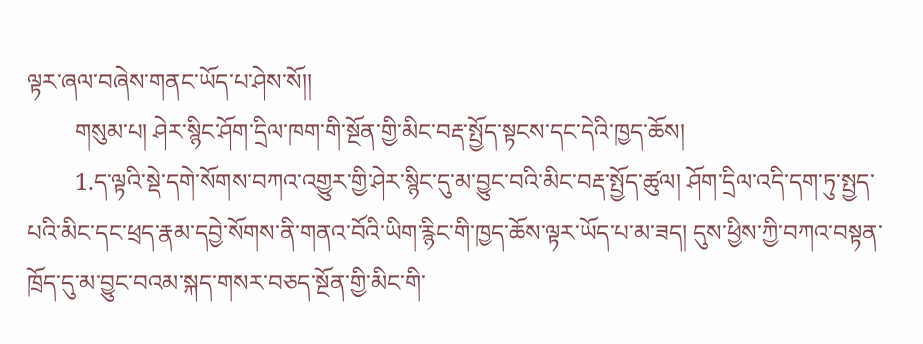ལྟར་ཞལ་བཞེས་གནང་ཡོད་པ་ཤེས་སོ།།
        གསུམ་པ། ཤེར་སྙིང་ཤོག་དྲིལ་ཁག་གི་སྔོན་གྱི་མིང་བརྡ་སྤྱོད་སྟངས་དང་དེའི་ཁྱད་ཆོས།
        1.ད་ལྟའི་སྡེ་དགེ་སོགས་བཀའ་འགྱུར་གྱི་ཤེར་སྙིང་དུ་མ་བྱུང་བའི་མིང་བརྡ་སྤྱོད་ཚུལ། ཤོག་དྲིལ་འདི་དག་ཏུ་སྤྱད་པའི་མིང་དང་ཕྲད་རྣམ་དབྱེ་སོགས་ནི་གནའ་བོའི་ཡིག་རྙིང་གི་ཁྱད་ཆོས་ལྟར་ཡོད་པ་མ་ཟད། དུས་ཕྱིས་ཀྱི་བཀའ་བསྟན་ཁྲོད་དུ་མ་བྱུང་བའམ་སྐད་གསར་བཅད་སྔོན་གྱི་མིང་གི་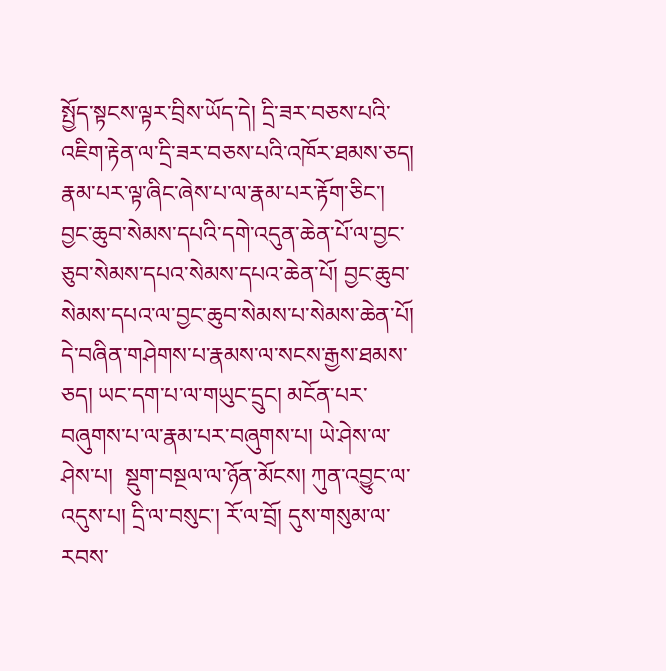སྤྱོད་སྟངས་ལྟར་བྲིས་ཡོད་དེ། དྲི་ཟར་བཅས་པའི་འཇིག་རྟེན་ལ་དྲི་ཟར་བཅས་པའི་འཁོར་ཐམས་ཅད། རྣམ་པར་ལྟ་ཞིང་ཞེས་པ་ལ་རྣམ་པར་རྟོག་ཅིང་། བྱང་ཆུབ་སེམས་དཔའི་དགེ་འདུན་ཆེན་པོ་ལ་བྱང་ཅུབ་སེམས་དཔའ་སེམས་དཔའ་ཆེན་པོ། བྱང་ཆུབ་སེམས་དཔའ་ལ་བྱང་ཆུབ་སེམས་པ་སེམས་ཆེན་པོ། དེ་བཞིན་གཤེགས་པ་རྣམས་ལ་སངས་རྒྱས་ཐམས་ཅད། ཡང་དག་པ་ལ་གཡུང་དྲུང། མངོན་པར་བཞུགས་པ་ལ་རྣམ་པར་བཞུགས་པ། ཡེ་ཤེས་ལ་ཤེས་པ།  སྡུག་བསྔལ་ལ་ཉོན་མོངས། ཀུན་འབྱུང་ལ་འདུས་པ། དྲི་ལ་བསུང་། རོ་ལ་བྲོ། དུས་གསུམ་ལ་རབས་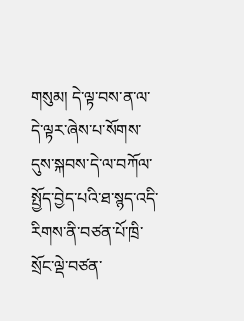གསུམ། དེ་ལྟ་བས་ན་ལ་དེ་ལྟར་ཞེས་པ་སོགས་དུས་སྐབས་དེ་ལ་བཀོལ་སྤྱོད་བྱེད་པའི་ཐ་སྙད་འདི་རིགས་ནི་བཙན་པོ་ཁྲི་སྲོང་ལྡེ་བཙན་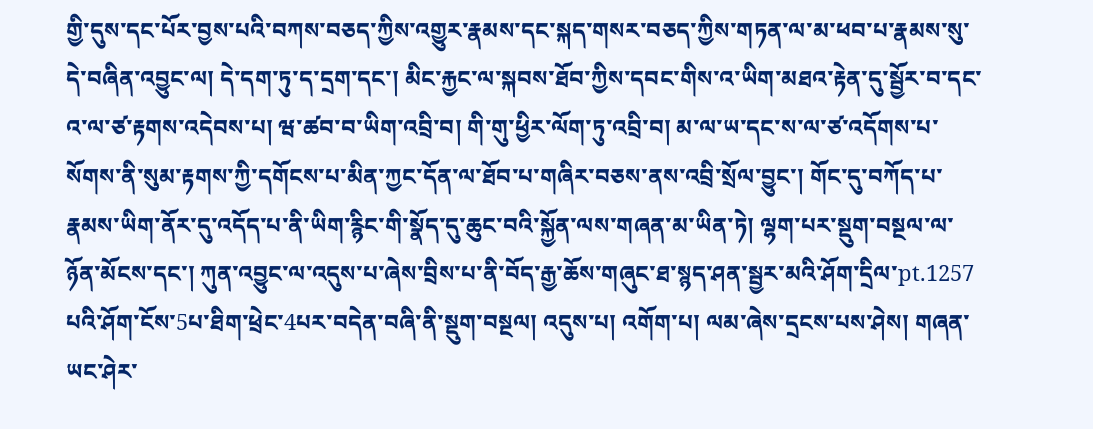གྱི་དུས་དང་པོར་བྱས་པའི་བཀས་བཅད་ཀྱིས་འགྱུར་རྣམས་དང་སྐད་གསར་བཅད་ཀྱིས་གཏན་ལ་མ་ཕབ་པ་རྣམས་སུ་དེ་བཞིན་འབྱུང་ལ། དེ་དག་ཏུ་ད་དྲག་དང་། མིང་རྐྱང་ལ་སྐབས་ཐོབ་ཀྱིས་དབང་གིས་འ་ཡིག་མཐའ་རྟེན་དུ་སྦྱོར་བ་དང་འ་ལ་ཙ་རྟགས་འདེབས་པ། ཝ་ཚབ་བ་ཡིག་འབྲི་བ། གི་གུ་ཕྱིར་ལོག་ཏུ་འབྲི་བ། མ་ལ་ཡ་དང་ས་ལ་ཙ་འདོགས་པ་སོགས་ནི་སུམ་རྟགས་ཀྱི་དགོངས་པ་མིན་ཀྱང་དོན་ལ་ཐོབ་པ་གཞིར་བཅས་ནས་འབྲི་སྲོལ་བྱུང་། གོང་དུ་བཀོད་པ་རྣམས་ཡིག་ནོར་དུ་འདོད་པ་ནི་ཡིག་རྙིང་གི་སྣོད་དུ་ཆུང་བའི་སྐྱོན་ལས་གཞན་མ་ཡིན་ཏེ། ལྷག་པར་སྡུག་བསྔལ་ལ་ཉོན་མོངས་དང་། ཀུན་འབྱུང་ལ་འདུས་པ་ཞེས་བྲིས་པ་ནི་བོད་རྒྱ་ཆོས་གཞུང་ཐ་སྙད་ཤན་སྦྱར་མའི་ཤོག་དྲིལ་pt.1257 པའི་ཤོག་ངོས་5པ་ཐིག་ཕྲེང་4པར་བདེན་བཞི་ནི་སྡུག་བསྔལ། འདུས་པ། འགོག་པ། ལམ་ཞེས་དྲངས་པས་ཤེས། གཞན་ཡང་ཤེར་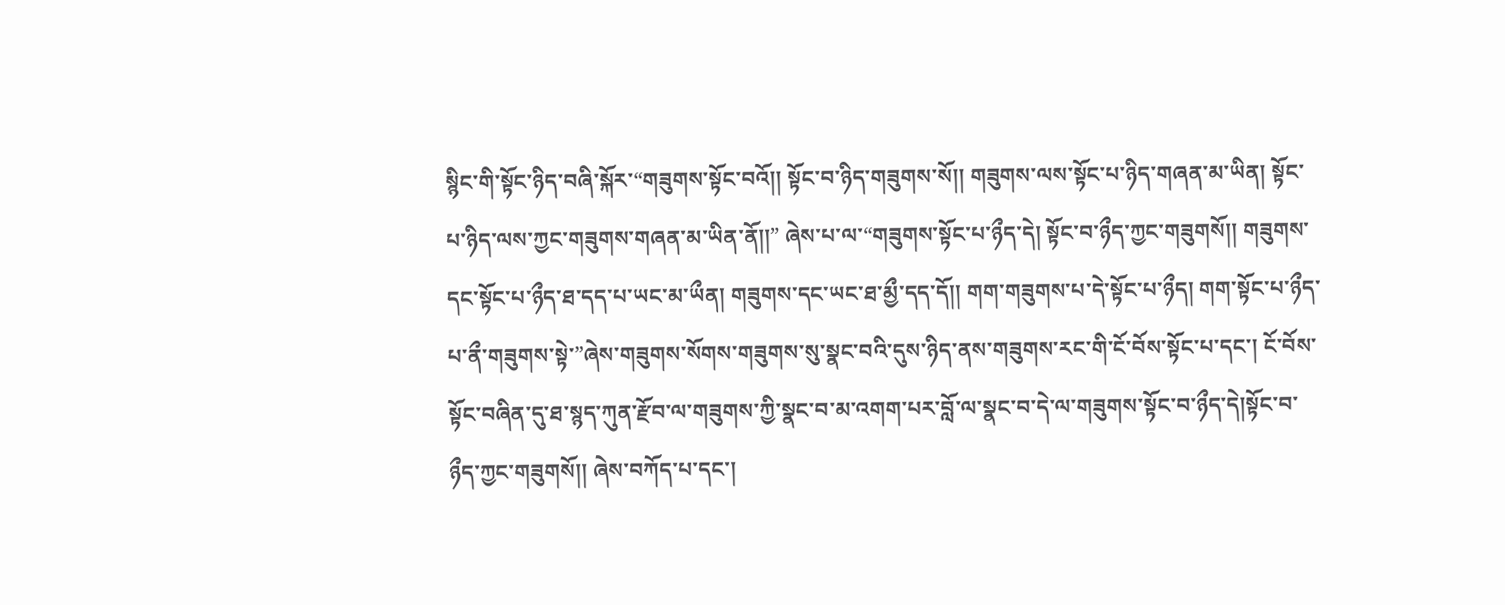སྙིང་གི་སྟོང་ཉིད་བཞི་སྐོར་“གཟུགས་སྟོང་བའོ།། སྟོང་བ་ཉིད་གཟུགས་སོ།། གཟུགས་ལས་སྟོང་པ་ཉིད་གཞན་མ་ཡིན། སྟོང་པ་ཉིད་ལས་ཀྱང་གཟུགས་གཞན་མ་ཡིན་ནོ།།” ཞེས་པ་ལ་“གཟུགས་སྟོང་པ་ཉྀད་དེ། སྟོང་བ་ཉྀད་ཀྱང་གཟུགསོ།། གཟུགས་དང་སྟོང་པ་ཉྀད་ཐ་དད་པ་ཡང་མ་ཡྀན། གཟུགས་དང་ཡང་ཐ་མྱྀ་དད་དོ།། གག་གཟུགས་པ་དེ་སྟོང་པ་ཉྀད། གག་སྟོང་པ་ཉྀད་པ་ནྀ་གཟུགས་སྟེ་”ཞེས་གཟུགས་སོགས་གཟུགས་སུ་སྣང་བའི་དུས་ཉིད་ནས་གཟུགས་རང་གི་ངོ་བོས་སྟོང་པ་དང་། ངོ་བོས་སྟོང་བཞིན་དུ་ཐ་སྙད་ཀུན་རྫོབ་ལ་གཟུགས་ཀྱི་སྣང་བ་མ་འགག་པར་བློ་ལ་སྣང་བ་དེ་ལ་གཟུགས་སྟོང་བ་ཉྀད་དེ།སྟོང་བ་ཉྀད་ཀྱང་གཟུགསོ།། ཞེས་བཀོད་པ་དང་།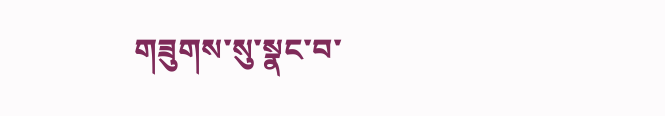གཟུགས་སུ་སྣང་བ་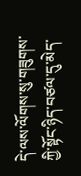དེ་ལས་ལོགས་སུ་གཟུགས་ཀྱི་སྟོང་ཉིད་བཙལ་དུ་མེད་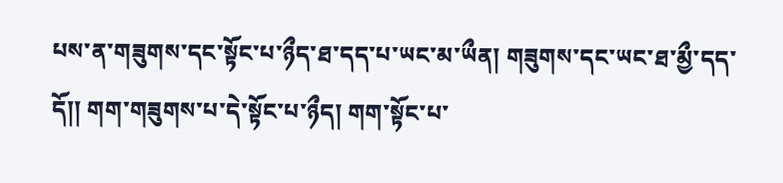པས་ན་གཟུགས་དང་སྟོང་པ་ཉྀད་ཐ་དད་པ་ཡང་མ་ཡྀན། གཟུགས་དང་ཡང་ཐ་མྱྀ་དད་དོ།། གག་གཟུགས་པ་དེ་སྟོང་པ་ཉྀད། གག་སྟོང་པ་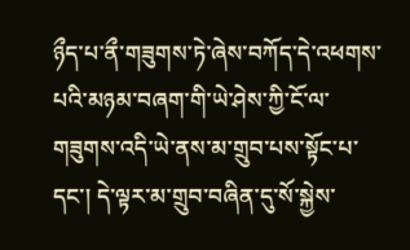ཉྀད་པ་ནྀ་གཟུགས་ཏེ་ཞེས་བཀོད་དེ་འཕགས་པའི་མཉམ་བཞག་གི་ཡེ་ཤེས་ཀྱི་ངོ་ལ་གཟུགས་འདི་ཡེ་ནས་མ་གྲུབ་པས་སྟོང་པ་དང་། དེ་ལྟར་མ་གྲུབ་བཞིན་དུ་སོ་སྐྱེས་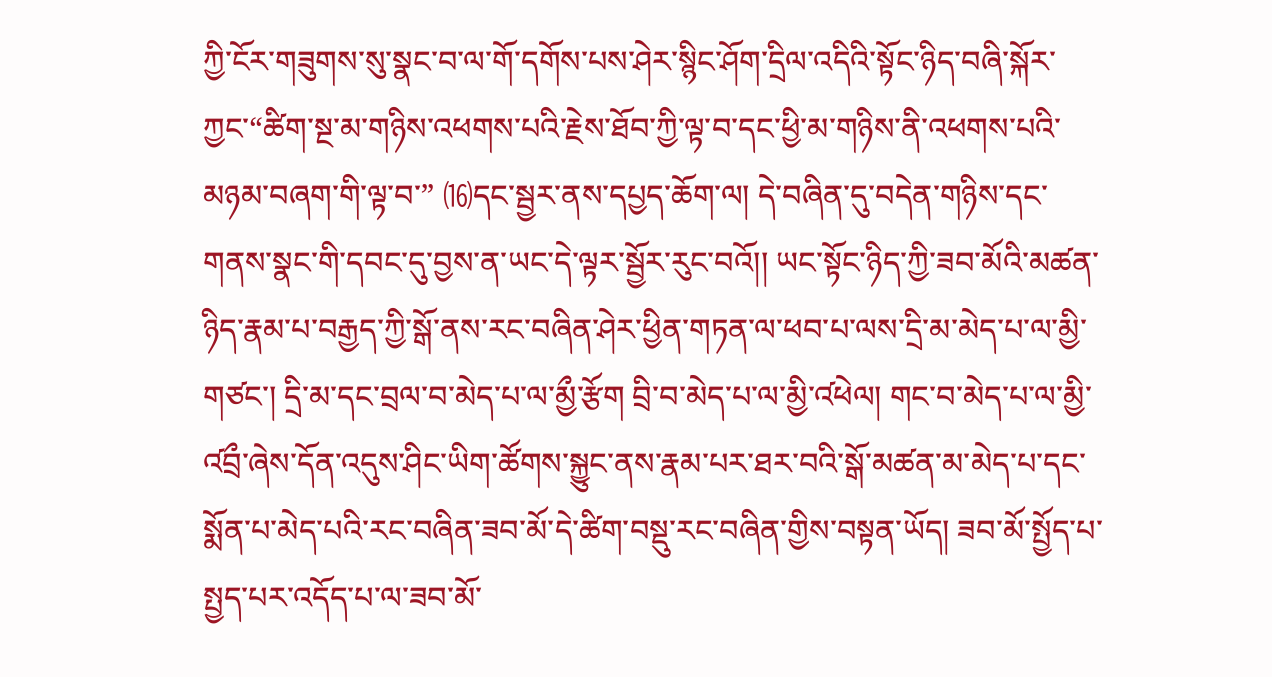ཀྱི་ངོར་གཟུགས་སུ་སྣང་བ་ལ་གོ་དགོས་པས་ཤེར་སྙིང་ཤོག་དྲིལ་འདིའི་སྟོང་ཉིད་བཞི་སྐོར་ཀྱང་“ཚིག་སྔ་མ་གཉིས་འཕགས་པའི་རྗེས་ཐོབ་ཀྱི་ལྟ་བ་དང་ཕྱི་མ་གཉིས་ནི་འཕགས་པའི་མཉམ་བཞག་གི་ལྟ་བ་” ⒃དང་སྦྱར་ནས་དཔྱད་ཆོག་ལ། དེ་བཞིན་དུ་བདེན་གཉིས་དང་གནས་སྣང་གི་དབང་དུ་བྱས་ན་ཡང་དེ་ལྟར་སྦྱོར་རུང་བའོ།། ཡང་སྟོང་ཉིད་ཀྱི་ཟབ་མོའི་མཚན་ཉིད་རྣམ་པ་བརྒྱད་ཀྱི་སྒོ་ནས་རང་བཞིན་ཤེར་ཕྱིན་གཏན་ལ་ཕབ་པ་ལས་དྲི་མ་མེད་པ་ལ་མྱི་གཙང་། དྲི་མ་དང་བྲལ་བ་མེད་པ་ལ་མྱྀ་རྩོག བྲི་བ་མེད་པ་ལ་མྱི་འ༹ཕེལ། གང་བ་མེད་པ་ལ་མྱི་འ༹བྲྀ་ཞེས་དོན་འདུས་ཤིང་ཡིག་ཚོགས་སྐྱུང་ནས་རྣམ་པར་ཐར་བའི་སྒོ་མཚན་མ་མེད་པ་དང་སྨོན་པ་མེད་པའི་རང་བཞིན་ཟབ་མོ་དེ་ཚིག་བསྡུ་རང་བཞིན་གྱིས་བསྟན་ཡོད། ཟབ་མོ་སྤྱོད་པ་སྤྱད་པར་འདོད་པ་ལ་ཟབ་མོ་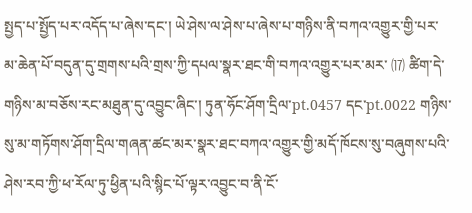སྤྱད་པ་སྤྱོད་པར་འདོད་པ་ཞེས་དང་། ཡེ་ཤེས་ལ་ཤེས་པ་ཞེས་པ་གཉིས་ནི་བཀའ་འགྱུར་གྱི་པར་མ་ཆེན་པོ་བདུན་དུ་གྲགས་པའི་གྲས་ཀྱི་དཔལ་སྣར་ཐང་གི་བཀའ་འགྱུར་པར་མར་ ⒄ ཚིག་དེ་གཉིས་མ་བཅོས་རང་མཐུན་དུ་འབྱུང་ཞིང་། ཏུན་ཧོང་ཤོག་དྲིལ་pt.0457 དང་pt.0022 གཉིས་སུ་མ་གཏོགས་ཤོག་དྲིལ་གཞན་ཚང་མར་སྣར་ཐང་བཀའ་འགྱུར་གྱི་མདོ་ཁོངས་སུ་བཞུགས་པའི་ཤེས་རབ་ཀྱི་ཕ་རོལ་ཏུ་ཕྱིན་པའི་སྙིང་པོ་ལྟར་འབྱུང་བ་ནི་ངོ་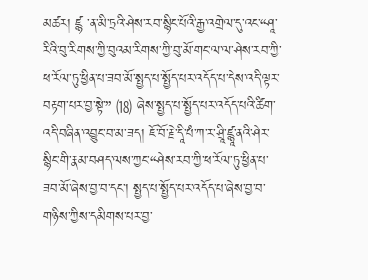མཚར། ཛྙ ་ན་མི་ཏྲའི་ཤེས་རབ་སྙིང་པོའི་རྒྱ་འགྲེལ་དུ་འང་“ཤཱ་རིའི་བུ་རིགས་ཀྱི་བུའམ་རིགས་ཀྱི་བུ་མོ་གང་ལ་ལ་ཤེས་རབ་ཀྱི་ཕ་རོལ་ཏུ་ཕྱིན་པ་ཟབ་མོ་སྤྱད་པ་སྤྱོད་པར་འདོད་པ་དེས་འདི་ལྟར་བརྟག་པར་བྱ་སྟེ་” ⒅ ཞེས་སྤྱད་པ་སྤྱོད་པར་འདོད་པའི་ཚིག་འདི་བཞིན་འབྱུང་བ་མ་ཟད། ཇོ་བོ་རྗེ་དཱི་པཾ་ཀ་ར་ཤྲཱི་ཛྙཱ་ནའི་ཤེར་སྙིང་གི་རྣམ་བཤད་ལས་ཀྱང་“ཤེས་རབ་ཀྱི་ཕ་རོལ་ཏུ་ཕྱིན་པ་ཟབ་མོ་ཞེས་བྱ་བ་དང་། སྤྱད་པ་སྤྱོད་པར་འདོད་པ་ཞེས་བྱ་བ་གཉིས་ཀྱིས་དམིགས་པར་བྱ་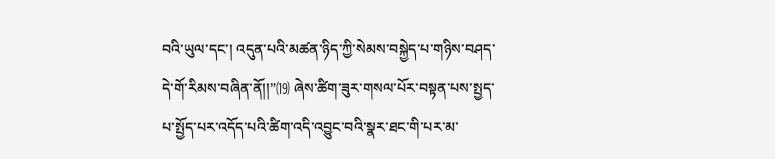བའི་ཡུལ་དང་། འདུན་པའི་མཚན་ཉིད་ཀྱི་སེམས་བསྐྱེད་པ་གཉིས་བཤད་དེ་གོ་རིམས་བཞིན་ནོ།།”⒆ ཞེས་ཚིག་ཟུར་གསལ་པོར་བསྟན་པས་སྤྱད་པ་སྤྱོད་པར་འདོད་པའི་ཚིག་འདི་འབྱུང་བའི་སྣར་ཐང་གི་པར་མ་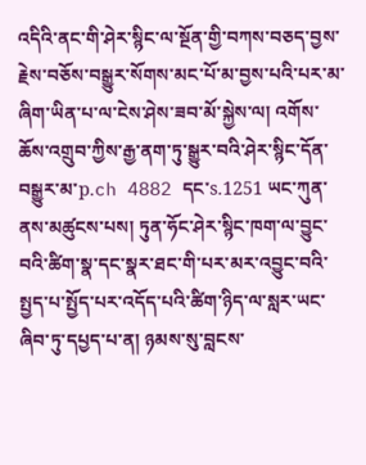འདིའི་ནང་གི་ཤེར་སྙིང་ལ་སྔོན་གྱི་བཀས་བཅད་བྱས་རྗེས་བཅོས་བསྒྱུར་སོགས་མང་པོ་མ་བྱས་པའི་པར་མ་ཞིག་ཡིན་པ་ལ་ངེས་ཤེས་ཟབ་མོ་སྐྱེས་ལ། འགོས་ཆོས་འགྲུབ་ཀྱིས་རྒྱ་ནག་ཏུ་སྒྱུར་བའི་ཤེར་སྙིང་དོན་བསྒྱུར་མ་p.ch 4882 དང་s.1251 ཡང་ཀུན་ནས་མཚུངས་པས། ཏུན་ཧོང་ཤེར་སྙིང་ཁག་ལ་བྱུང་བའི་ཚིག་སྣ་དང་སྣར་ཐང་གི་པར་མར་འབྱུང་བའི་སྤྱད་པ་སྤྱོད་པར་འདོད་པའི་ཚིག་ཉིད་ལ་སླར་ཡང་ཞིབ་ཏུ་དཔྱད་པ་ན། ཉམས་སུ་བླངས་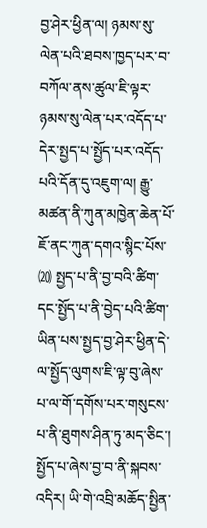བྱ་ཤེར་ཕྱིན་ལ། ཉམས་སུ་ལེན་པའི་ཐབས་ཁྱད་པར་བ་བཀོལ་ནས་ཚུལ་ཇི་ལྟར་ཉམས་སུ་ལེན་པར་འདོད་པ་དེར་སྤྱད་པ་སྤྱོད་པར་འདོད་པའི་དོན་དུ་འཇུག་ལ། རྒྱུ་མཚན་ནི་ཀུན་མཁྱེན་ཆེན་པོ་ཇོ་ནང་ཀུན་དགའ་སྙིང་པོས་ ⒇ སྤྱད་པ་ནི་བྱ་བའི་ཚིག་དང་སྤྱོད་པ་ནི་བྱེད་པའི་ཚིག་ཡིན་པས་སྤྱད་བྱ་ཤེར་ཕྱིན་དེ་ལ་སྤྱོད་ལུགས་ཇི་ལྟ་བུ་ཞེས་པ་ལ་གོ་དགོས་པར་གསུངས་པ་ནི་ཐུགས་ཤིན་ཏུ་མད་ཅིང་། སྤྱོད་པ་ཞེས་བྱ་བ་ནི་སྐབས་འདིར། ཡི་གེ་འབྲི་མཆོད་སྤྱིན་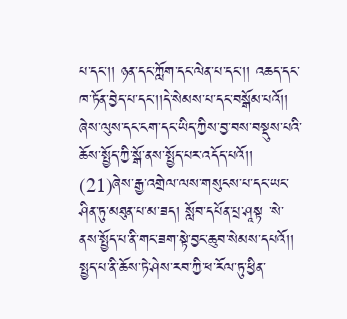པ་དང་།། ཉན་དང་ཀློག་དང་ལེན་པ་དང་།། འཆད་དང་ཁ་ཏོན་བྱེད་པ་དང་།།དེ་སེམས་པ་དང་བསྒོམ་པའོ།། ཞེས་ལུས་དང་ངག་དང་ཡིད་ཀྱིས་བྱ་བས་བསྡུས་པའི་ཆོས་སྤྱོད་ཀྱི་སྒོ་ནས་སྤྱོད་པར་འདོད་པའོ།། (21)ཞེས་རྒྱ་འགྲེལ་ལས་གསུངས་པ་དང་ཡང་ཤིན་ཏུ་མཐུན་པ་མ་ཟད། སློབ་དཔོན་པྲ་ཤཱསྟ ་སེ་ནས་སྤྱོད་པ་ནི་གང་ཟག་སྟེ་བྱང་ཆུབ་སེམས་དཔའོ།། སྤྱད་པ་ནི་ཆོས་ཏེ་ཤེས་རབ་ཀྱི་ཕ་རོལ་ཏུ་ཕྱིན་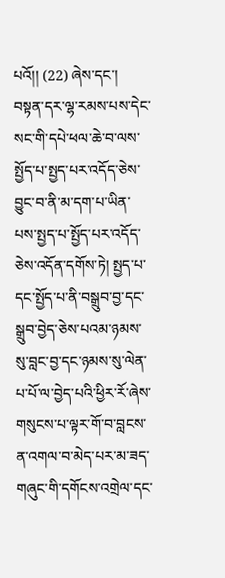པའོ།། (22) ཞེས་དང་། བསྟན་དར་ལྷ་རམས་པས་དེང་སང་གི་དཔེ་ཕལ་ཆེ་བ་ལས་སྤྱོད་པ་སྤྱད་པར་འདོད་ཅེས་བྱུང་བ་ནི་མ་དག་པ་ཡིན་པས་སྤྱད་པ་སྤྱོད་པར་འདོད་ཅེས་འདོན་དགོས་ཏེ། སྤྱད་པ་དང་སྤྱོད་པ་ནི་བསྒྲུབ་བྱ་དང་སྒྲུབ་བྱེད་ཅེས་པའམ་ཉམས་སུ་བླང་བྱ་དང་ཉམས་སུ་ལེན་པ་པོ་ལ་བྱེད་པའི་ཕྱིར་རོ་ཞེས་གསུངས་པ་ལྟར་གོ་བ་བླངས་ན་འགལ་བ་མེད་པར་མ་ཟད་གཞུང་གི་དགོངས་འགྲེལ་དང་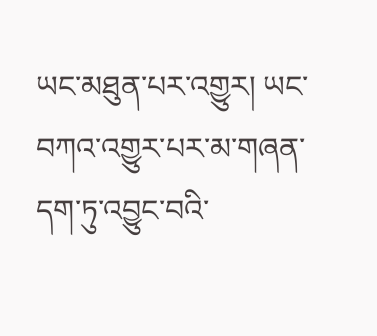ཡང་མཐུན་པར་འགྱུར། ཡང་བཀའ་འགྱུར་པར་མ་གཞན་དག་ཏུ་འབྱུང་བའི་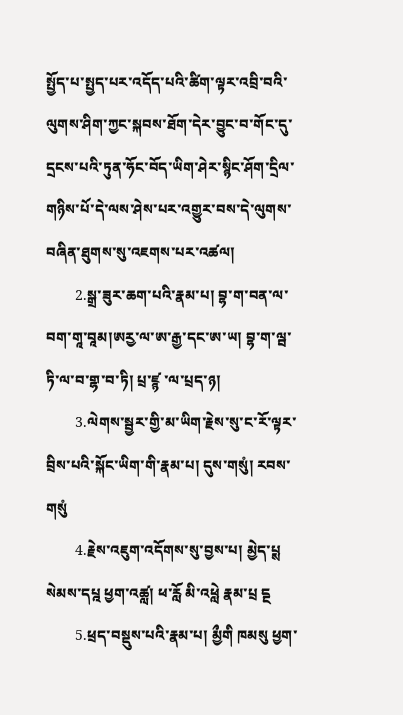སྤྱོད་པ་སྤྱད་པར་འདོད་པའི་ཚིག་ལྟར་འབྲི་བའི་ལུགས་ཤིག་ཀྱང་སྐབས་ཐོག་དེར་བྱུང་བ་གོང་དུ་དྲངས་པའི་ཏུན་ཧོང་བོད་ཡིག་ཤེར་སྙིང་ཤོག་དྲིལ་གཉིས་པོ་དེ་ལས་ཤེས་པར་འགྱུར་བས་དེ་ལུགས་བཞིན་ཐུགས་སུ་འཇགས་པར་འཚལ།
        2.སྒྲ་ཟུར་ཆག་པའི་རྣམ་པ། བྷ་ག་བན་ལ་བག་གཱ་བཱམ།ཨརྱ་ལ་ཨ་རྒྱ་དང་ཨ་ཡ། བྷ་ག་ལྦ་ཏི་ལ་བ་གྷ་བ་ཏི། པྲ་ཛྙ ་ལ་པྲད་ཉ།
        3.ལེགས་སྦྱར་གྱི་མ་ཡིག་རྗེས་སུ་ང་རོ་ལྟར་བྲིས་པའི་སྐོང་ཡིག་གི་རྣམ་པ། དུས་གསུཾ། རབས་གསུཾ
        4.རྗེས་འཇུག་འདོགས་སུ་བྱས་པ། མྱེད་པྶ སེམས་དཔྰ ཕྱག་འཚླ། ཕ་རློ མི་འཕླེ རྣམ་པྲ དྔ
        5.ཕྲད་བསྡུས་པའི་རྣམ་པ། མྱྀགི ཁམསུ ཕྱག་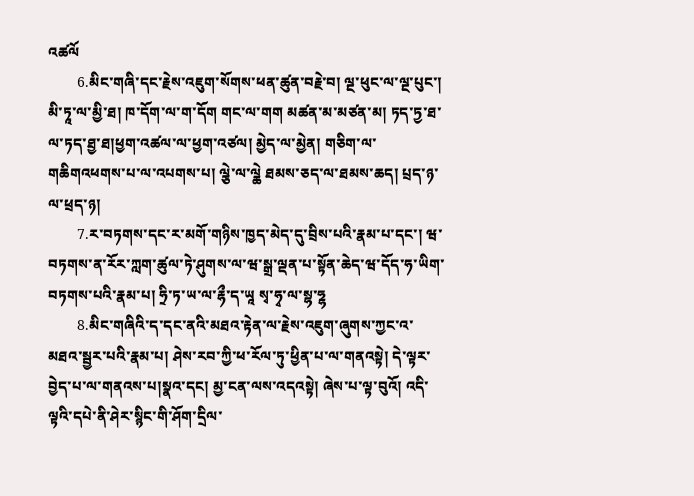འཚལོ
        6.མིང་གཞི་དང་རྗེས་འཇུག་སོགས་ཕན་ཚུན་བརྗེ་བ། ལྔ་ཕུང་ལ་ལྔ་པུང་། མི་ཏཱ་ལ་མྱི་ཐ། ཁ་དོག་ལ་ག་དོག གང་ལ་གག མཚན་མ་མཙན་མ། ཏད་ཏྱ་ཐ་ལ་ཏད་ཐྱ་ཐ།ཕྱག་འཚལ་ལ་ཕྱག་འཙལ། མྱེད་ལ་མྱེན། གཅིག་ལ་གཆིགའཕགས་པ་ལ་འཔགས་པ། ལྕེ་ལ་ལྖེ ཐམས་ཅད་ལ་ཐམས་ཆད། པྲད་ཉ་ལ་ཕྲད་ཉ།
        7.ར་བཏགས་དང་ར་མགོ་གཉིས་ཁྱད་མེད་དུ་བྲིས་པའི་རྣམ་པ་དང་། ཝ་བཏགས་ན་རོར་ཀླག་ཚུལ་ཏེ་ཤུགས་ལ་ཝ་སྒྲ་ལྡན་པ་སྟོན་ཆེད་ཝ་དོད་ཧ་ཡིག་བཏགས་པའི་རྣམ་པ། ཧྲི་ཏ་ཡ་ལ་རྷྀ་ད་ཡཱ སྭ་ཧྭ་ལ་སྷ་ཧྷ
        8.མིང་གཞིའི་ད་དང་ནའི་མཐའ་རྟེན་ལ་རྗེས་འཇུག་ཞུགས་ཀྱང་འ་མཐའ་སྦྱར་པའི་རྣམ་པ། ཤེས་རབ་ཀྱི་ཕ་རོལ་ཏུ་ཕྱིན་པ་ལ་གནའསྟེ། དེ་ལྟར་བྱེད་པ་ལ་གནའས་པ།སྣའ་དང། མྱ་ངན་ལས་འདའསྟེ། ཞེས་པ་ལྟ་བུའོ། འདི་ལྟའི་དཔེ་ནི་ཤེར་སྙིང་གི་ཤོག་དྲིལ་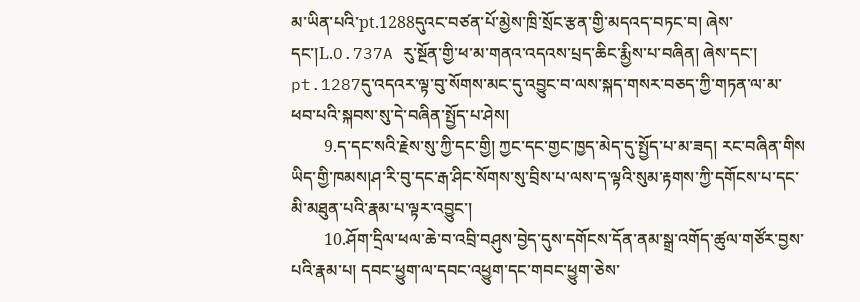མ་ཡིན་པའི་pt.1288དུའང་བཙན་པོ་མྱེས་ཁྲི་སྲོང་རྩན་གྱི་མདའད་བཏང་བ། ཞེས་དང་།L.O.737A རུ་སྔོན་གྱི་ཕ་མ་གནའ་འདའས་པྲད་ཆིང་རྨྱིས་པ་བཞིན། ཞེས་དང་། pt.1287དུ་འདའར་ལྟ་བུ་སོགས་མང་དུ་འབྱུང་བ་ལས་སྐད་གསར་བཅད་ཀྱི་གཏན་ལ་མ་ཕབ་པའི་སྐབས་སུ་དེ་བཞིན་སྤྱོད་པ་ཤེས།
        9.ད་དང་སའི་རྗེས་སུ་ཀྱི་དང་གྱི། ཀྱང་དང་གྱང་ཁྱད་མེད་དུ་སྤྱོད་པ་མ་ཟད། རང་བཞིན་གིས ཡིད་གྱི་ཁམས།ཤ་རི་བུ་དང་རྒ་ཤིང་སོགས་སུ་བྲིས་པ་ལས་ད་ལྟའི་སུམ་རྟགས་ཀྱི་དགོངས་པ་དང་མི་མཐུན་པའི་རྣམ་པ་ལྟར་འབྱུང་།
        10.ཤོག་དྲིལ་ཕལ་ཆེ་བ་འབྲི་བཤུས་བྱེད་དུས་དགོངས་དོན་ནམ་སྒྲ་འགོད་ཚུལ་གཙོར་བྱས་པའི་རྣམ་པ། དབང་ཕྱུག་ལ་དབང་འཕྱུག་དང་གབང་ཕྱུག་ཅེས་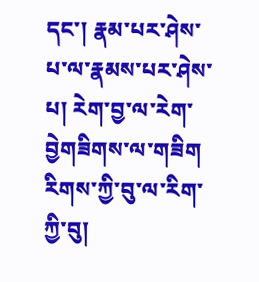དང་། རྣམ་པར་ཤེས་པ་ལ་རྣམས་པར་ཤེས་པ། རེག་བྱ་ལ་རེག་བྱེགཟིགས་ལ་གཟིག རིགས་ཀྱི་བུ་ལ་རིག་ཀྱི་བུ།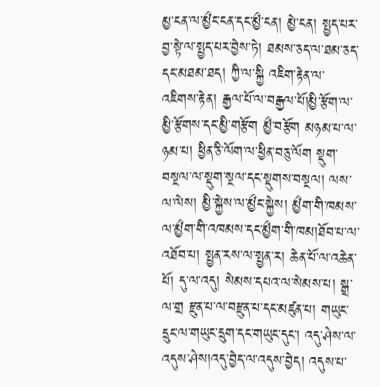མྱ་ངན་ལ་མྱྀང་ངན་དང་མྱྀ་ངན། མྱེ་ངན། སྤྱད་པར་བྱ་སྟེ་ལ་སྤྱད་པར་བྱེས་ཏེ། ཐམས་ཅད་ལ་ཐམ་ཅད་དང་མཐམ་ཐད། ཀྱི་ལ་སྐྱི འཇིག་རྟེན་ལ་འཇིགས་རྟེན། རྒྱལ་པོ་ལ་བརྒྱལ་པོ།མྱི་རྩོག་ལ་མྱི་རྩོགས་དང་མྱི་གརྩོག མྱྀ་བརྩོག མཉམ་པ་ལ་ཉམ་པ། ཕྱིན་ཅི་ལོག་ལ་ཕྱིན་བཅུ་ལོག སྡུག་བསྔལ་ལ་སྡུག་སྔལ་དང་སྡུགས་བསྔལ། ལས་ལ་ལེས། མྱི་སྐྱེས་ལ་མྱྀང་སྐྱེས། མྱྀག་གི་ཁམས་ལ་མྱྀག་གི་འཁམས་དང་མྱྀག་གི་ཁམ།ཐོབ་པ་ལ་འཐོབ་པ། སྤྱན་རས་ལ་སྤྱན་ར། ཆེན་པོ་ལ་འཆེན་པོ། དུ་ལ་འདུ། སེམས་དཔའ་ལ་སེམས་པ། སྒྲ་ལ་གྲ རྫུན་པ་ལ་བརྫུན་པ་དང་མཛུན་པ། གཡུང་དྲུང་ལ་གཡུང་དྲུག་དང་གཡུང་དུང་། འདུ་ཤེས་ལ་འདུས་ཤེས།འདུ་བྱེད་ལ་འདུས་བྱེད། འདུས་པ་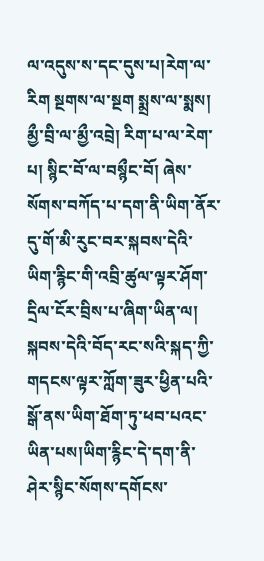ལ་འདུས་ས་དང་དུས་པ།རེག་ལ་རིག སྔགས་ལ་སྔག སྨྲས་ལ་སྨས། མྱྀ་བྲི་ལ་མྱྀ་འབྲེ། རིག་པ་ལ་རེག་པ། སྙིང་བོ་ལ་བསྙྀང་བོ། ཞེས་སོགས་བཀོད་པ་དག་ནི་ཡིག་ནོར་དུ་གོ་མི་རུང་བར་སྐབས་དེའི་ཡིག་རྙིང་གི་འབྲི་ཚུལ་ལྟར་ཤོག་དྲིལ་ངོར་བྲིས་པ་ཞིག་ཡིན་ལ། སྐབས་དེའི་བོད་རང་སའི་སྐད་ཀྱི་གདངས་ལྟར་ཀློག་ཟུར་ཕྱིན་པའི་སྒོ་ནས་ཡིག་ཐོག་ཏུ་ཕབ་པའང་ཡིན་པས།ཡིག་རྙིང་དེ་དག་ནི་ཤེར་སྙིང་སོགས་དགོངས་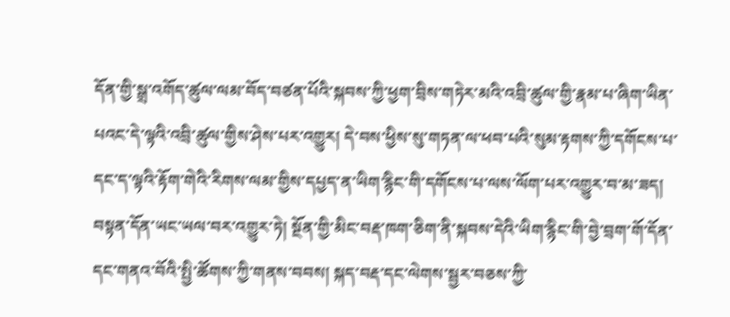དོན་གྱི་སྒྲ་འགོད་ཚུལ་ལམ་བོད་བཙན་པོའི་སྐབས་ཀྱི་ཕྱག་བྲིས་གཏེར་མའི་འབྲི་ཚུལ་གྱི་རྣམ་པ་ཞིག་ཡིན་པའང་དེ་ལྟའི་འབྲི་ཚུལ་གྱིས་ཤེས་པར་འགྱུར། དེ་བས་ཕྱིས་སུ་གཏན་ལ་ཕབ་པའི་སུམ་རྟགས་ཀྱི་དགོངས་པ་དང་ད་ལྟའི་རྟོག་གེའི་རིགས་ལམ་གྱིས་དཔྱད་ན་ཡིག་རྙིང་གི་དགོངས་པ་ལས་ལོག་པར་འགྱུར་བ་མ་ཟད། བསྟན་དོན་ཡང་ཡལ་བར་འགྱུར་ཏེ། སྔོན་གྱི་མིང་བརྡ་ཁག་ཅིག་ནི་སྐབས་དེའི་ཡིག་རྙིང་གི་བྱེ་བྲག་གོ་དོན་དང་གནའ་བོའི་སྤྱི་ཚོགས་ཀྱི་གནས་བབས། སྐད་བརྡ་དང་ལེགས་སྦྱར་བཅས་ཀྱི་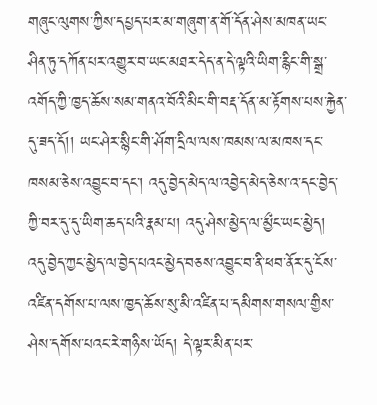གཞུང་ལུགས་ཀྱིས་དཔྱད་པར་མ་གཞུག་ན་གོ་དོན་ཤེས་མཁན་ཡང་ཤིན་ཏུ་དཀོན་པར་འགྱུར་བ་ཡང་མཐར་དེད་ན་དེ་ལྟའི་ཡིག་རྙིང་གི་སྒྲ་འགོད་ཀྱི་ཁྱད་ཆོས་སམ་གནའ་བོའི་མིང་གི་བརྡ་དོན་མ་རྟོགས་པས་རྐྱེན་དུ་ཟད་དོ།། ཡང་ཤེར་སྙིང་གི་ཤོག་དྲིལ་ལས་ཁམས་ལ་མཁས་དང་ཁསམ་ཅེས་འབྱུང་བ་དང་། འདུ་བྱེད་མེད་ལ་འབྱེད་མེད་ཅེས་འ་དང་བྱེད་ཀྱི་བར་དུ་དུ་ཡིག་ཆད་པའི་རྣམ་པ། འདུ་ཤེས་མྱེད་ལ་མྱྀང་ཡང་མྱེད། འདུ་བྱེད་ཀྱང་མྱེད་ལ་བྱེད་པའང་མྱེད་བཅས་འབྱུང་བ་ནི་ཕབ་ནོར་དུ་ངོས་འཛིན་དགོས་པ་ལས་ཁྱད་ཆོས་སུ་མི་འཛིན་པ་དམིགས་གསལ་གྱིས་ཤེས་དགོས་པའང་རེ་གཉིས་ཡོད། དེ་ལྟར་མིན་པར་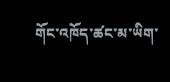གོང་འཁོད་ཚང་མ་ཡིག་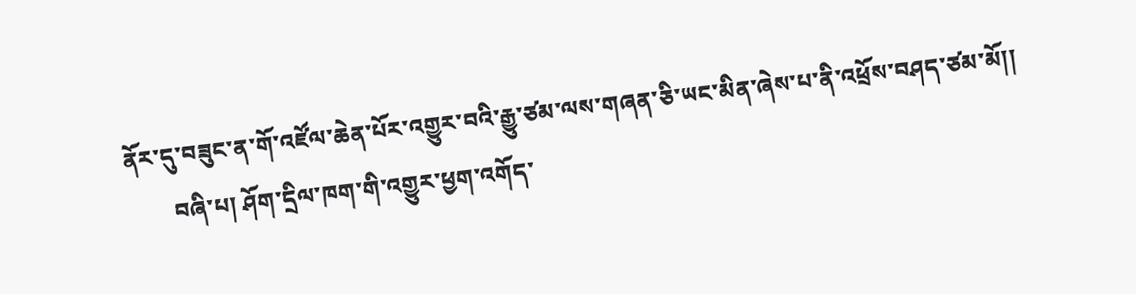ནོར་དུ་བཟུང་ན་གོ་འཛོལ་ཆེན་པོར་འགྱུར་བའི་རྒྱུ་ཙམ་ལས་གཞན་ཅི་ཡང་མིན་ཞེས་པ་ནི་འཕྲོས་བཤད་ཙམ་མོ།།
        བཞི་པ། ཤོག་དྲིལ་ཁག་གི་འགྱུར་ཕྱག་འགོད་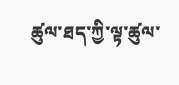ཚུལ་ཐད་ཀྱི་ལྟ་ཚུལ་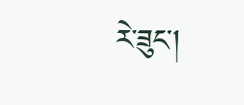རེ་ཟུང་།